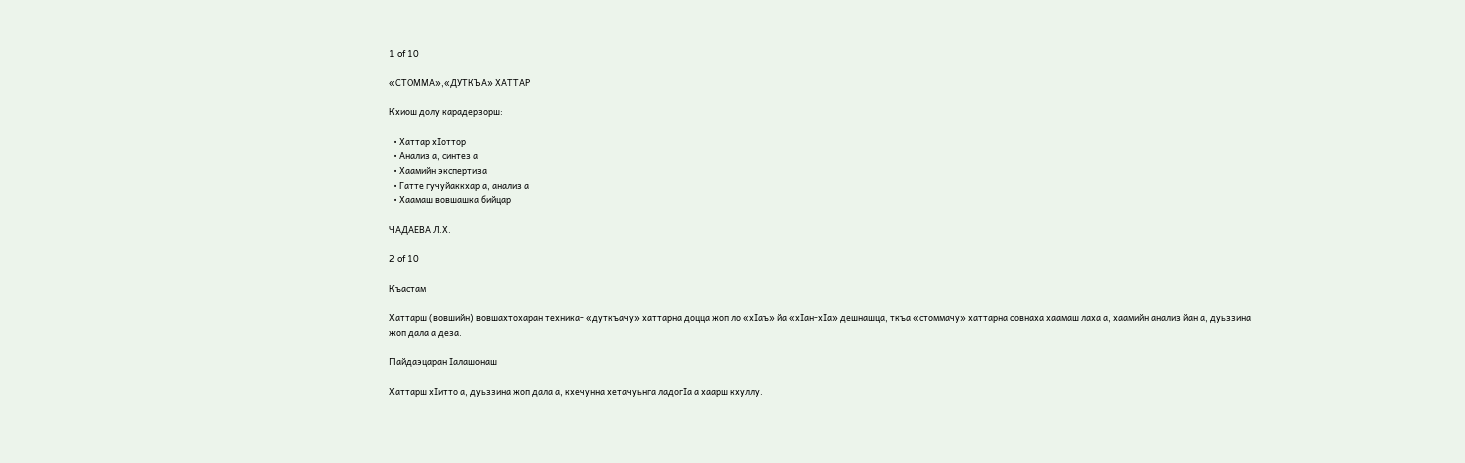1 of 10

«СТОММА»,«ДУТКЪА» ХАТТАР

Кхиош долу карадерзорш:

  • Хаттар хIоттор
  • Анализ а, синтез а
  • Хаамийн экспертиза
  • Гатте гучуйаккхар а, анализ а
  • Хаамаш вовшашка бийцар

ЧАДАЕВА Л.Х.

2 of 10

Къастам

Хаттарш (вовшийн) вовшахтохаран техника- «дуткъачу» хаттарна доцца жоп ло «хIаъ» йа «хIан-хIа» дешнашца, ткъа «стоммачу» хаттарна совнаха хаамаш лаха а, хаамийн анализ йан а, дуьззина жоп дала а деза.

Пайдаэцаран Iалашонаш

Хаттарш хIитто а, дуьззина жоп дала а, кхечунна хетачуьнга ладогIа а хаарш кхуллу.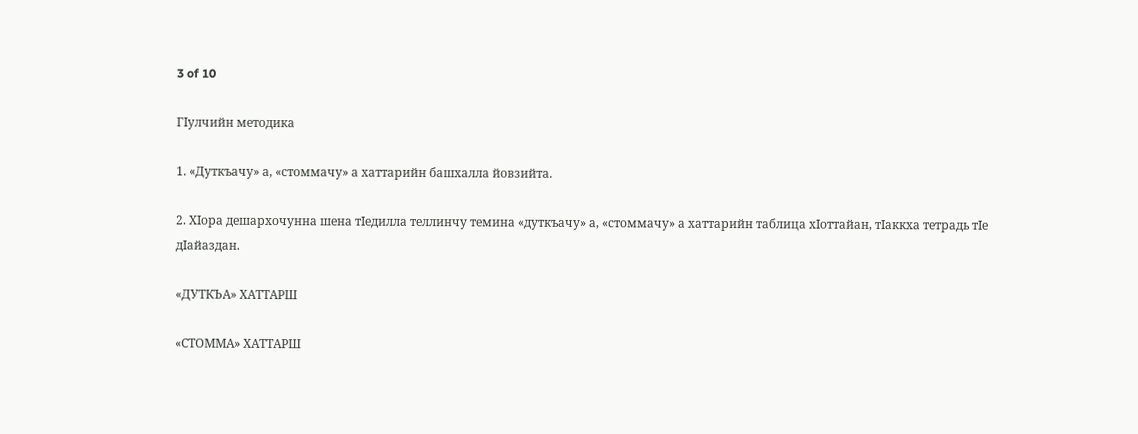3 of 10

ГIулчийн методика

1. «Дуткъачу» а, «стоммачу» а хаттарийн башхалла йовзийта.

2. ХIора дешархочунна шена тIедилла теллинчу темина «дуткъачу» а, «стоммачу» а хаттарийн таблица хIоттайан, тIаккха тетрадь тIе дIайаздан.

«ДУТКЪА» ХАТТАРШ

«СТОММА» ХАТТАРШ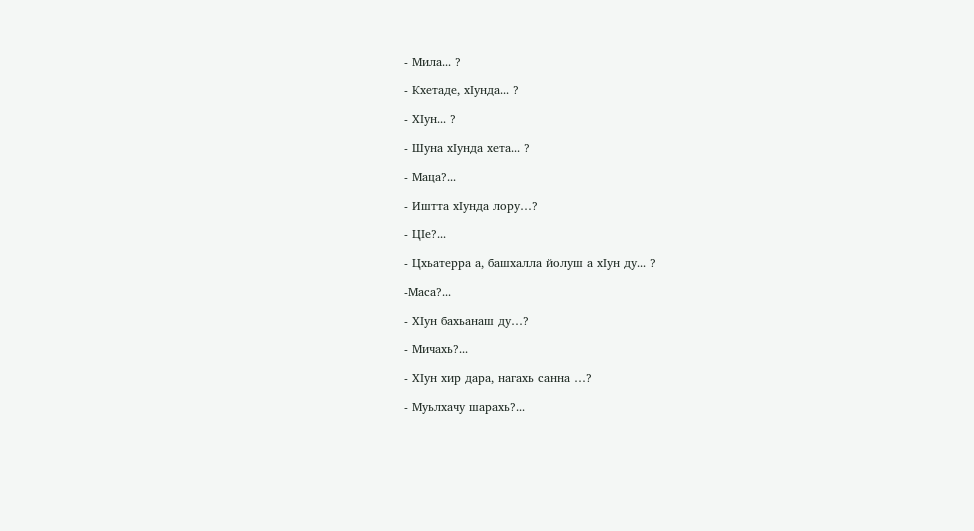- Мила... ?

- Кхетаде, хIунда... ?

- ХIун... ?

- Шуна хIунда хета... ?

- Маца?...

- Иштта хIунда лору…?

- ЦIе?...

- Цхьатерра а, башхалла йолуш а хIун ду... ?

-Маса?...

- ХIун бахьанаш ду…?

- Мичахь?...

- ХIун хир дара, нагахь санна …?

- Муьлхачу шарахь?...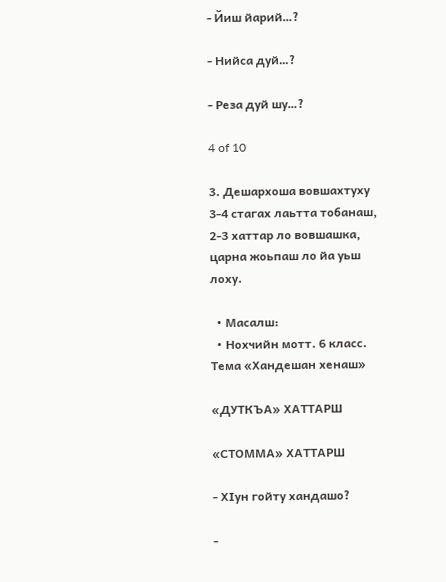- Йиш йарий…?

- Нийса дуй…?

- Реза дуй шу…?

4 of 10

3. Дешархоша вовшахтуху 3-4 стагах лаьтта тобанаш, 2-3 хаттар ло вовшашка, царна жоьпаш ло йа уьш лоху.

  • Масалш:
  • Нохчийн мотт. 6 класс. Тема «Хандешан хенаш»

«ДУТКЪА» ХАТТАРШ

«СТОММА» ХАТТАРШ

- ХIун гойту хандашо?

-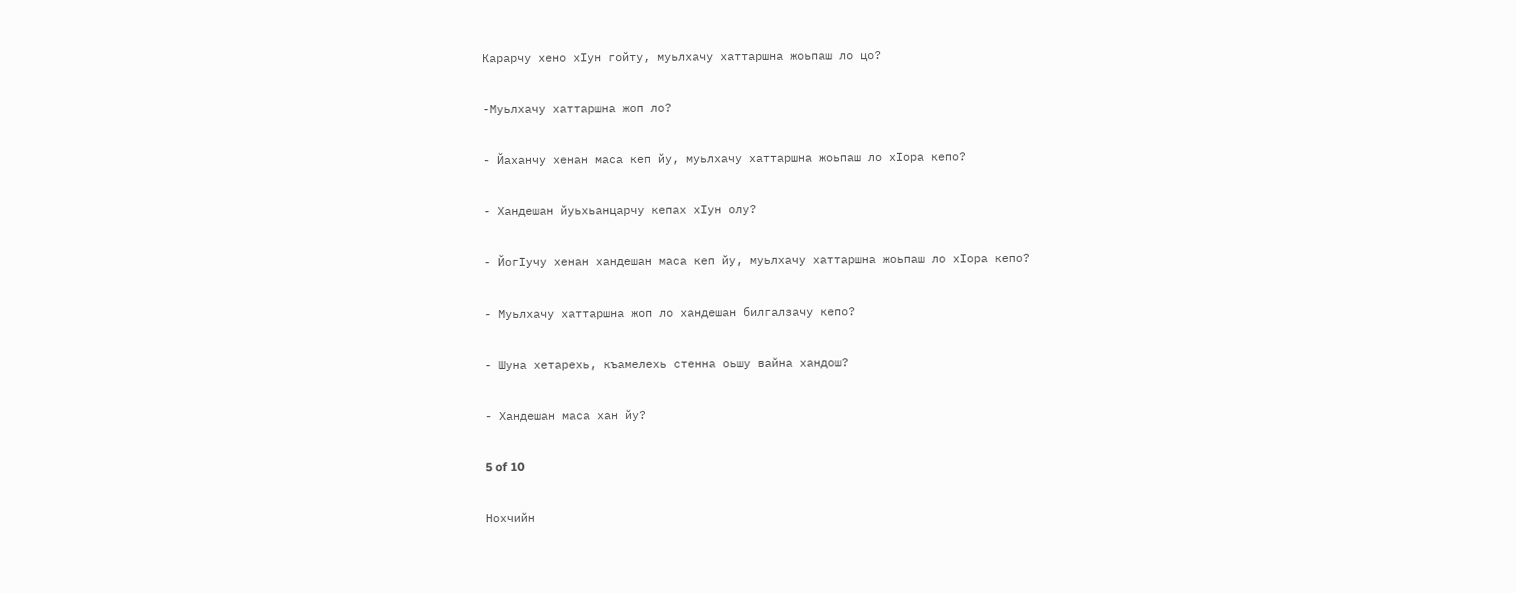Карарчу хено хIун гойту, муьлхачу хаттаршна жоьпаш ло цо?

-Муьлхачу хаттаршна жоп ло?

- Йаханчу хенан маса кеп йу, муьлхачу хаттаршна жоьпаш ло хIора кепо?

- Хандешан йуьхьанцарчу кепах хIун олу?

- ЙогIучу хенан хандешан маса кеп йу, муьлхачу хаттаршна жоьпаш ло хIора кепо?

- Муьлхачу хаттаршна жоп ло хандешан билгалзачу кепо?

- Шуна хетарехь, къамелехь стенна оьшу вайна хандош?

- Хандешан маса хан йу?

5 of 10

Нохчийн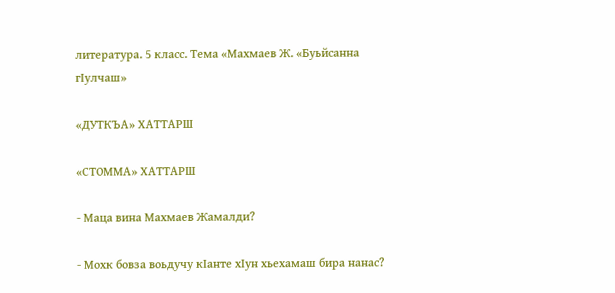литература. 5 класс. Тема «Махмаев Ж. «Буьйсанна гIулчаш»

«ДУТКЪА» ХАТТАРШ

«СТОММА» ХАТТАРШ

- Маца вина Махмаев Жамалди?

- Мохк бовза воьдучу кIанте хIун хьехамаш бира нанас?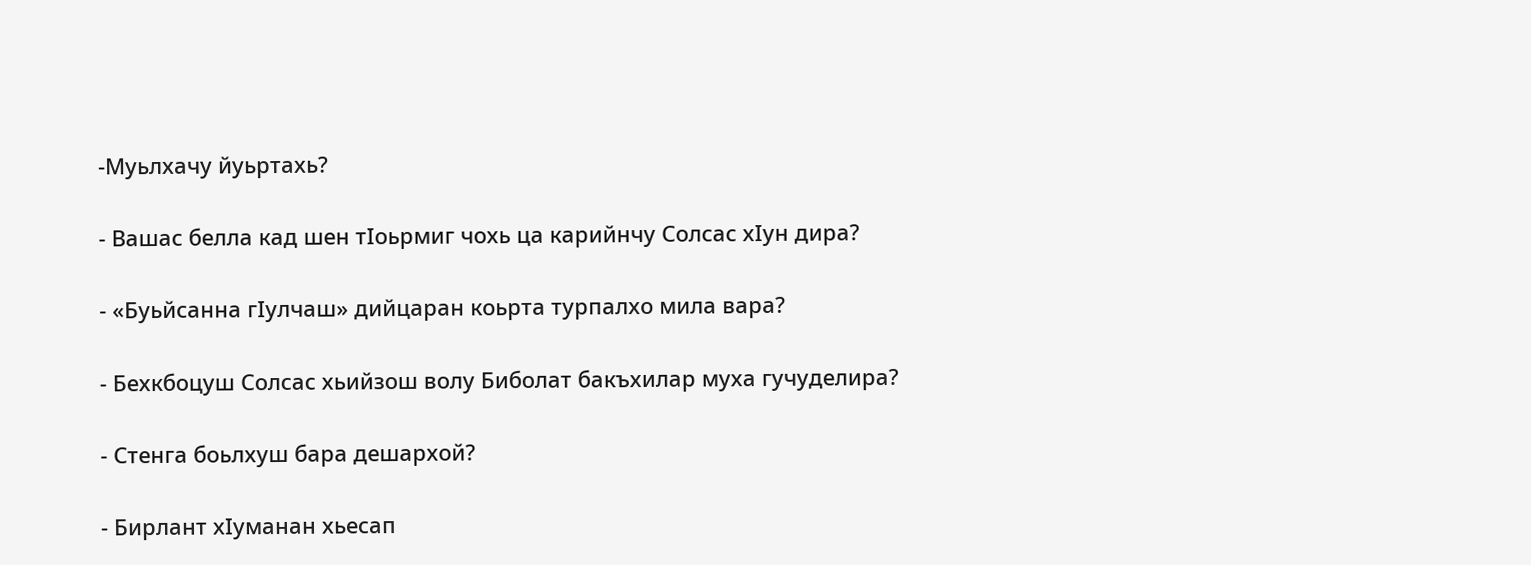-Муьлхачу йуьртахь?

- Вашас белла кад шен тIоьрмиг чохь ца карийнчу Солсас хIун дира?

- «Буьйсанна гIулчаш» дийцаран коьрта турпалхо мила вара?

- Бехкбоцуш Солсас хьийзош волу Биболат бакъхилар муха гучуделира?

- Стенга боьлхуш бара дешархой?

- Бирлант хIуманан хьесап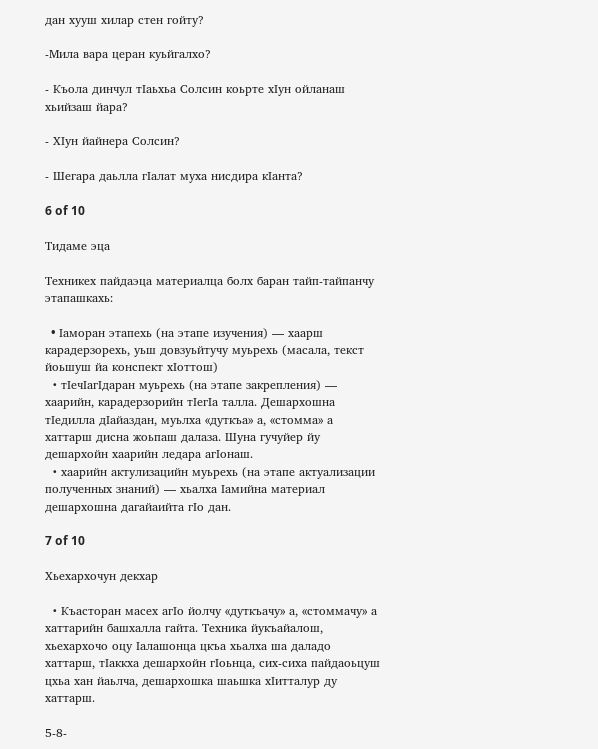дан хууш хилар стен гойту?

-Мила вара церан куьйгалхо?

- Къола динчул тIаьхьа Солсин коьрте хIун ойланаш хьийзаш йара?

- ХIун йайнера Солсин?

- Шегара даьлла гIалат муха нисдира кIанта?

6 of 10

Тидаме эца

Техникех пайдаэца материалца болх баран тайп-тайпанчу этапашкахь:

  • Iаморан этапехь (на этапе изучения) — хаарш карадерзорехь, уьш довзуьйтучу муьрехь (масала, текст йоьшуш йа конспект хIоттош)
  • тIечIагIдаран муьрехь (на этапе закрепления) — хаарийн, карадерзорийн тIегIа талла. Дешархошна тIедилла дIайаздан, муьлха «дуткъа» а, «стомма» а хаттарш дисна жоьпаш далаза. Шуна гучуйер йу дешархойн хаарийн ледара агIонаш.
  • хаарийн актулизацийн муьрехь (на этапе актуализации полученных знаний) — хьалха Iамийна материал дешархошна дагайаийта гIо дан.

7 of 10

Хьехархочун декхар

  • Къасторан масех агIо йолчу «дуткъачу» а, «стоммачу» а хаттарийн башхалла гайта. Техника йукъайалош, хьехархочо оцу Iалашонца цкъа хьалха ша даладо хаттарш, тIаккха дешархойн гIоьнца, сих-сиха пайдаоьцуш цхьа хан йаьлча, дешархошка шаьшка хIитталур ду хаттарш.

5-8-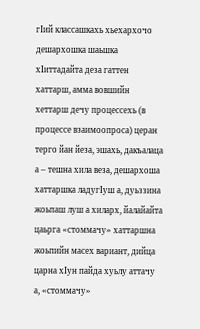гIий классашкахь хьехархочо дешархошка шаьшка хIиттадайта деза гаттен хаттарш, амма вовшийн хеттарш дечу процессехь (в процессе взаимоопроса) церан терго йан йеза, эшахь, дакъалаца а – тешна хила веза, дешархоша хаттаршка ладугIуш а, дуьззина жоьпаш луш а хиларх, йалайайта цаьрга «стоммачу» хаттаршна жоьпийн масех вариант, дийца царна хIун пайда хуьлу аттачу а, «стоммачу»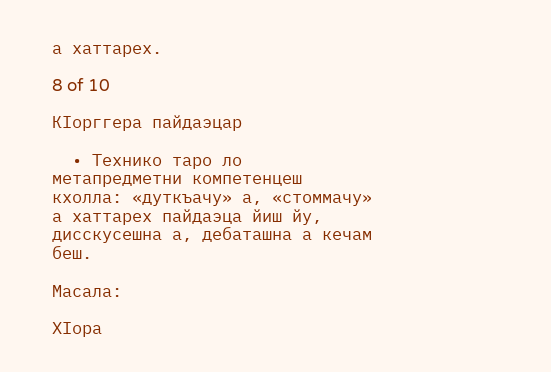а хаттарех.

8 of 10

КIорггера пайдаэцар

  • Технико таро ло метапредметни компетенцеш кхолла: «дуткъачу» а, «стоммачу» а хаттарех пайдаэца йиш йу, дисскусешна а, дебаташна а кечам беш.

Масала:

ХIора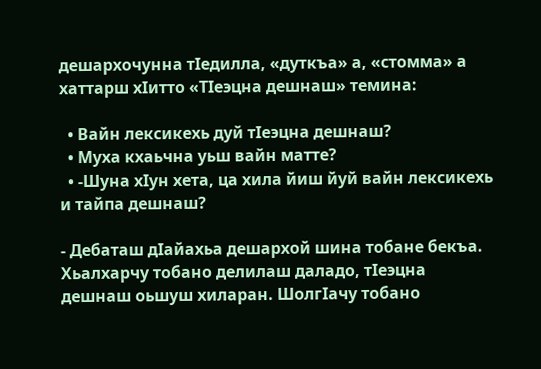дешархочунна тIедилла, «дуткъа» а, «стомма» а хаттарш хIитто «ТIеэцна дешнаш» темина:

  • Вайн лексикехь дуй тIеэцна дешнаш?
  • Муха кхаьчна уьш вайн матте?
  • -Шуна хIун хета, ца хила йиш йуй вайн лексикехь и тайпа дешнаш?

- Дебаташ дIайахьа дешархой шина тобане бекъа. Хьалхарчу тобано делилаш даладо, тIеэцна дешнаш оьшуш хиларан. ШолгIачу тобано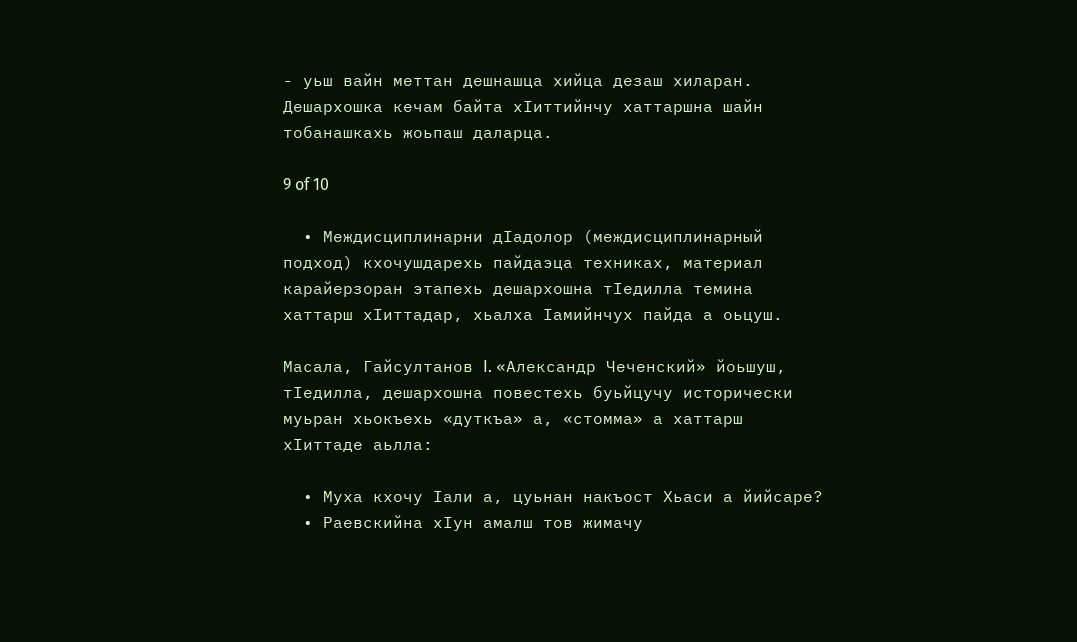- уьш вайн меттан дешнашца хийца дезаш хиларан. Дешархошка кечам байта хIиттийнчу хаттаршна шайн тобанашкахь жоьпаш даларца.

9 of 10

  • Междисциплинарни дIадолор (междисциплинарный подход) кхочушдарехь пайдаэца техниках, материал карайерзоран этапехь дешархошна тIедилла темина хаттарш хIиттадар, хьалха Iамийнчух пайда а оьцуш.

Масала, Гайcултанов I. «Александр Чеченский» йоьшуш, тIедилла, дешархошна повестехь буьйцучу исторически муьран хьокъехь «дуткъа» а, «стомма» а хаттарш хIиттаде аьлла:

  • Муха кхочу Iали а, цуьнан накъост Хьаси а йийсаре?
  • Раевскийна хIун амалш тов жимачу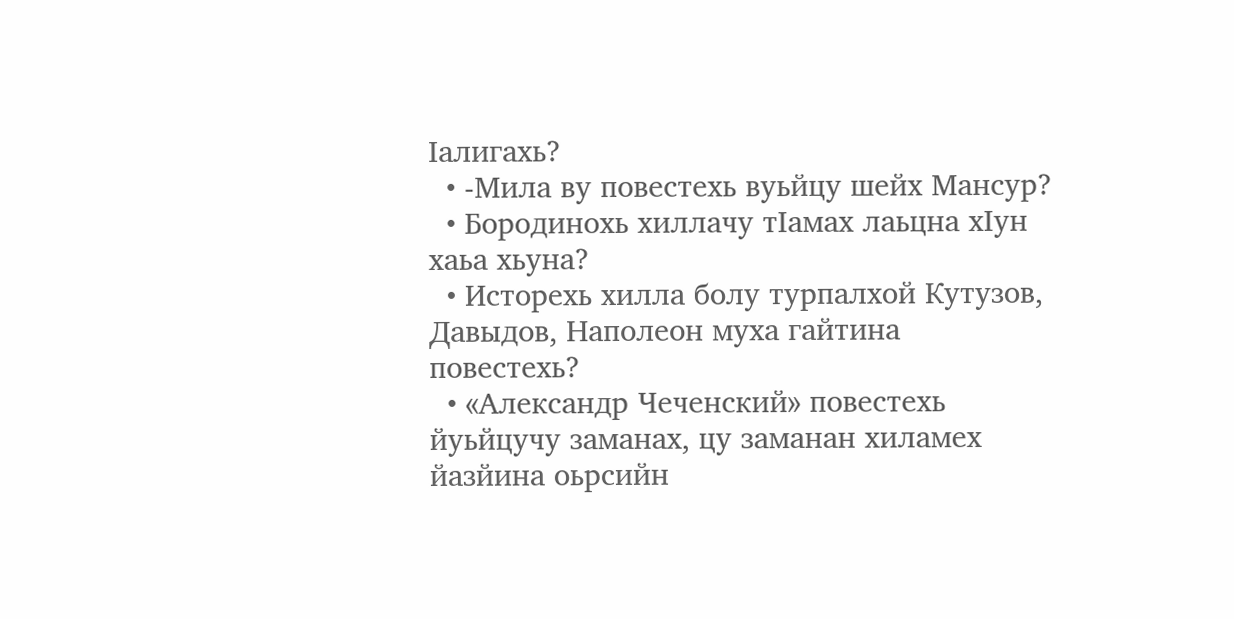Iалигахь?
  • -Мила ву повестехь вуьйцу шейх Мансур?
  • Бородинохь хиллачу тIамах лаьцна хIун хаьа хьуна?
  • Исторехь хилла болу турпалхой Кутузов, Давыдов, Наполеон муха гайтина повестехь?
  • «Александр Чеченский» повестехь йуьйцучу заманах, цу заманан хиламех йазйина оьрсийн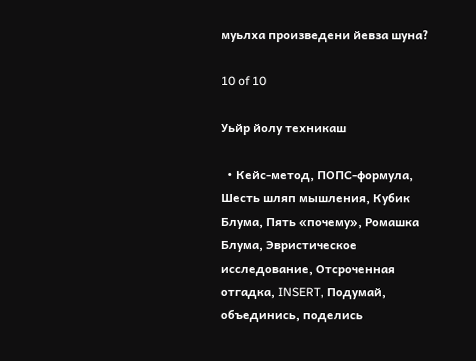муьлха произведени йевза шуна?

10 of 10

Уьйр йолу техникаш

  • Кейс-метод, ПОПС-формула, Шесть шляп мышления, Кубик Блума, Пять «почему», Ромашка Блума, Эвристическое исследование, Отсроченная отгадка, INSERT, Подумай, объединись, поделись